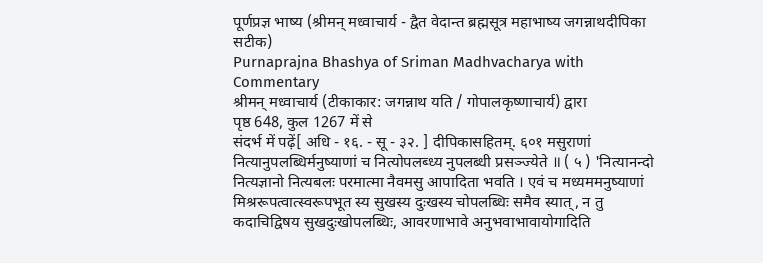पूर्णप्रज्ञ भाष्य (श्रीमन् मध्वाचार्य - द्वैत वेदान्त ब्रह्मसूत्र महाभाष्य जगन्नाथदीपिका सटीक)
Purnaprajna Bhashya of Sriman Madhvacharya with Commentary
श्रीमन् मध्वाचार्य (टीकाकार: जगन्नाथ यति / गोपालकृष्णाचार्य) द्वारा
पृष्ठ 648, कुल 1267 में से
संदर्भ में पढ़ें[ अधि - १६. - सू - ३२. ] दीपिकासहितम्. ६०१ मसुराणां नित्यानुपलब्धिर्मनुष्याणां च नित्योपलब्ध्य नुपलब्धी प्रसञ्ज्येते ॥ ( ५ ) 'नित्यानन्दो नित्यज्ञानो नित्यबलः परमात्मा नैवमसु आपादिता भवति । एवं च मध्यममनुष्याणां मिश्ररूपत्वात्स्वरूपभूत स्य सुखस्य दुःखस्य चोपलब्धिः समैव स्यात्, न तु कदाचिद्विषय सुखदुःखोपलब्धिः, आवरणाभावे अनुभवाभावायोगादिति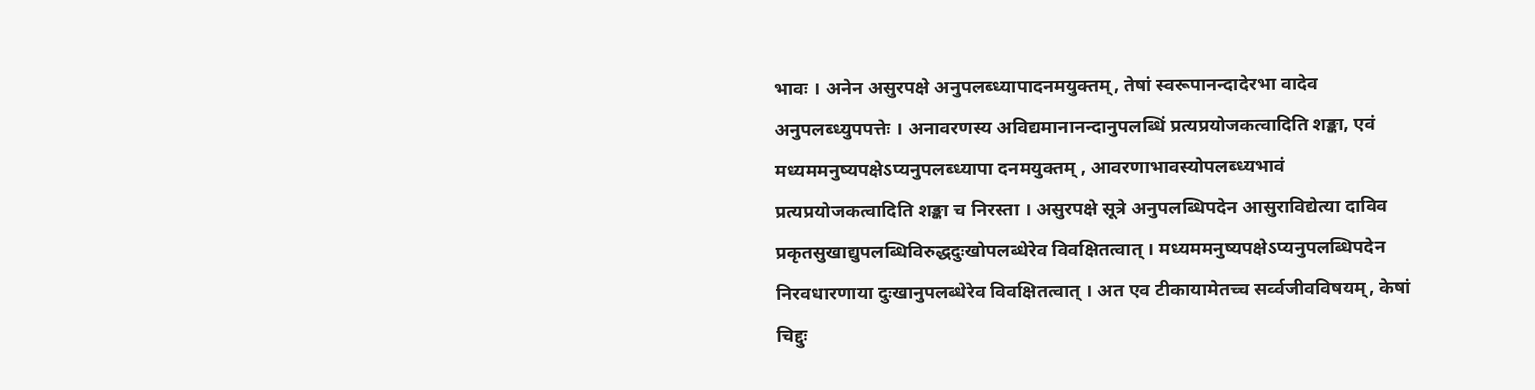भावः । अनेन असुरपक्षे अनुपलब्ध्यापादनमयुक्तम्, तेषां स्वरूपानन्दादेरभा वादेव अनुपलब्ध्युपपत्तेः । अनावरणस्य अविद्यमानानन्दानुपलब्धिं प्रत्यप्रयोजकत्वादिति शङ्का, एवं मध्यममनुष्यपक्षेऽप्यनुपलब्ध्यापा दनमयुक्तम् , आवरणाभावस्योपलब्ध्यभावं प्रत्यप्रयोजकत्वादिति शङ्का च निरस्ता । असुरपक्षे सूत्रे अनुपलब्धिपदेन आसुराविद्येत्या दाविव प्रकृतसुखाद्युपलब्धिविरुद्धदुःखोपलब्धेरेव विवक्षितत्वात् । मध्यममनुष्यपक्षेऽप्यनुपलब्धिपदेन निरवधारणाया दुःखानुपलब्धेरेव विवक्षितत्वात् । अत एव टीकायामेतच्च सर्व्वजीवविषयम्, केषां चिद्दुः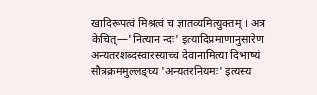खादिरूपत्वं मिश्रत्वं च ज्ञातव्यमित्युक्तम् । अत्र केचित्—'नित्यान न्दः' इत्यादिप्रमाणानुसारेण अन्यतरशब्दस्वारस्याच्च देवानामित्या दिभाष्यं सौत्रक्रममुल्लङ्घ्य 'अन्यतरनियमः' इत्यस्य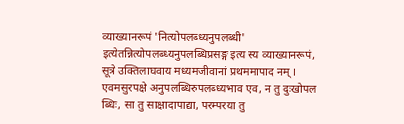व्याख्यानरूपं 'नित्योपलब्ध्यनुपलब्धी' इत्येतन्नित्योपलब्ध्यनुपलब्धिप्रसङ्ग इत्य स्य व्याख्यानरूपं, सूत्रे उक्तिलाघवाय मध्यमजीवानां प्रथममापाद नम् । एवमसुरपक्षे अनुपलब्धिरुपलब्ध्यभाव एव, न तु दुःखोपल ब्धिः, सा तु साक्षादापाद्या, परम्परया तु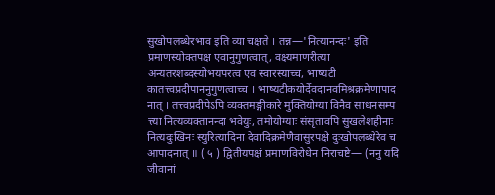सुखोपलब्धेरभाव इति व्या चक्षते । तन्न—'नित्यानन्दः' इति प्रमाणस्योक्तपक्ष एवानुगुणत्वात्, वक्ष्यमाणरीत्या अन्यतरशब्दस्योभयपरत्व एव स्वारस्याच्च, भाष्यटी कातत्त्वप्रदीपाननुगुणत्वाच्च । भाष्यटीकयोर्देवदानवमिश्रक्रमेणापाद नात् । तत्त्वप्रदीपेऽपि व्यक्तमङ्गीकारे मुक्तियोग्या विनैव साधनसम्प त्त्या नित्यव्यक्तानन्दा भवेयुः, तमोयोग्याः संसृतावपि सुखलेशहीनाः नित्यदुःखिनः स्युरित्यादिना देवादिक्रमेणैवासुरपक्षे दुःखोपलब्धेरेव च आपादनात् ॥ ( ५ ) द्वितीयपक्षं प्रमाणविरोधेन निराचष्टे— (ननु यदि जीवानां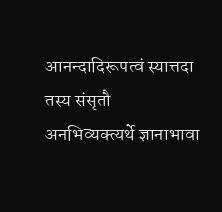आनन्दादिरूपत्वं स्यात्तदा तस्य संसृतौ अनभिव्यक्त्यर्थे ज्ञानाभावा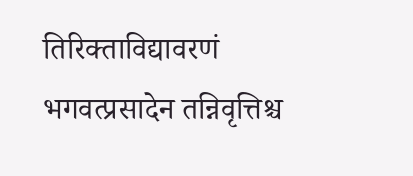तिरिक्ताविद्यावरणं भगवत्प्रसादेन तन्निवृत्तिश्च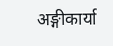अङ्गीकार्या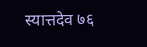स्यात्तदेव ७६